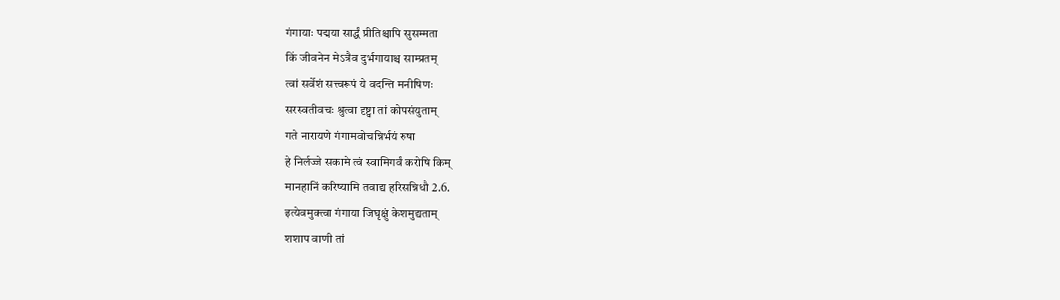गंगायाः पद्मया सार्द्धं प्रीतिश्चापि सुसम्मता
किं जीवनेन मेऽत्रैव दुर्भगायाश्च साम्प्रतम्
त्वां सर्वेशं सत्त्वरूपं ये वदन्ति मनीषिणः
सरस्वतीवचः श्रुत्वा दृष्ट्वा तां कोपसंयुताम्
गते नारायणे गंगामवोचन्निर्भयं रुषा
हे निर्लज्जे सकामे त्वं स्वामिगर्वं करोषि किम्
मानहानिं करिष्यामि तवाद्य हरिसन्निधौ 2.6.
इत्येवमुक्त्वा गंगाया जिघृक्षुं केशमुद्यताम्
शशाप वाणी तां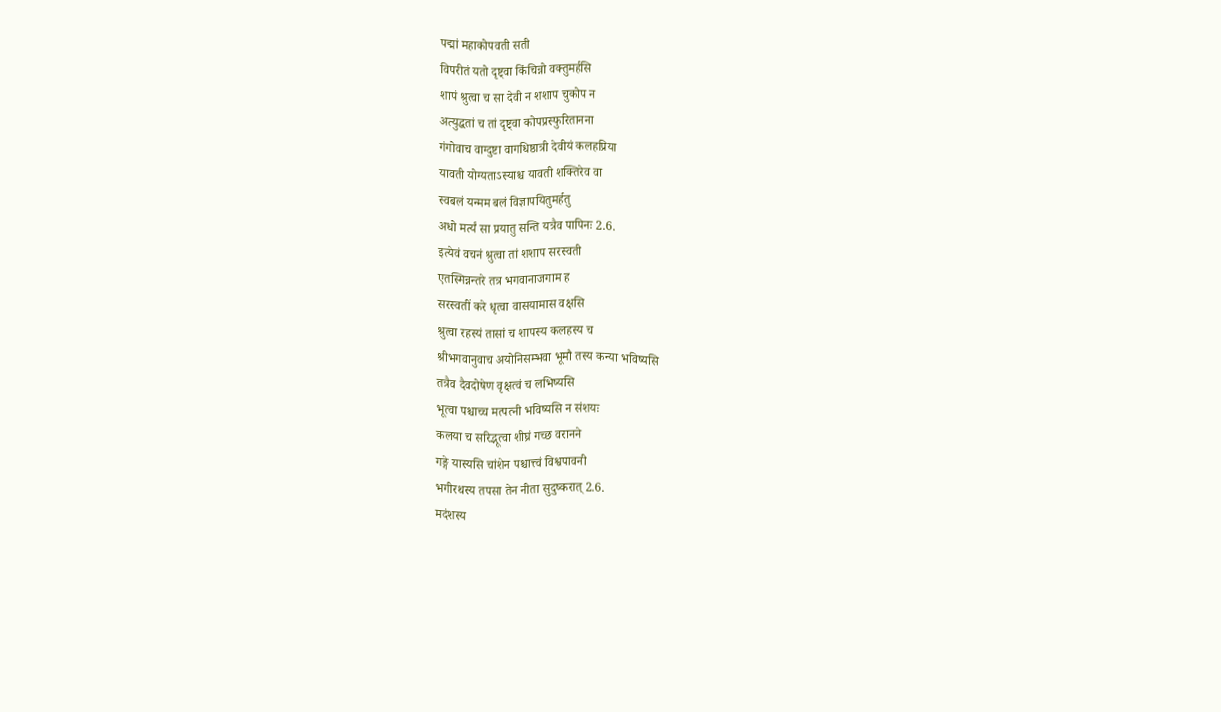पद्मां महाकोपवती सती
विपरीतं यतो दृष्ट्वा किंचिन्नो वक्तुमर्हसि
शापं श्रुत्वा च सा देवी न शशाप चुकोप न
अत्युद्धतां च तां दृष्ट्वा कोपप्रस्फुरितानना
गंगोवाच वाग्दुष्टा वागधिष्ठात्री देवीयं कलहप्रिया
यावती योग्यताऽस्याश्च यावती शक्तिरेव वा
स्वबलं यन्मम बलं विज्ञापयितुमर्हतु
अधो मर्त्यं सा प्रयातु सन्ति यत्रैव पापिनः 2.6.
इत्येवं वचनं श्रुत्वा तां शशाप सरस्वती
एतस्मिन्नन्तरे तत्र भगवानाजगाम ह
सरस्वतीं करे धृत्वा वासयामास वक्षसि
श्रुत्वा रहस्यं तासां च शापस्य कलहस्य च
श्रीभगवानुवाच अयोनिसम्भवा भूमौ तस्य कन्या भविष्यसि
तत्रैव दैवदोषेण वृक्षत्वं च लभिष्यसि
भूत्वा पश्चाच्च मत्पत्नी भविष्यसि न संशयः
कलया च सरिद्भूत्वा शीघ्रं गच्छ वरानने
गङ्गे यास्यसि चांशेन पश्चात्त्वं विश्वपावनी
भगीरथस्य तपसा तेन नीता सुदुष्करात् 2.6.
मदंशस्य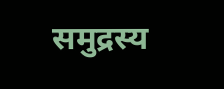समुद्रस्य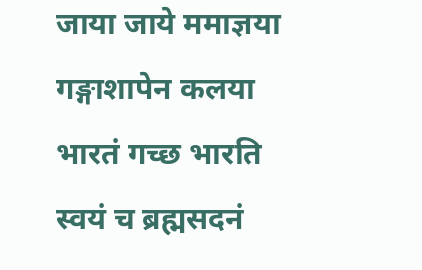जाया जाये ममाज्ञया
गङ्गाशापेन कलया भारतं गच्छ भारति
स्वयं च ब्रह्मसदनं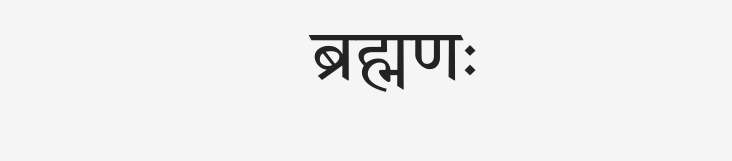ब्रह्मणः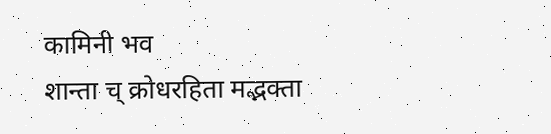कामिनी भव
शान्ता च् क्रोधरहिता मद्भक्ता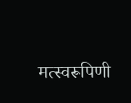मत्स्वरूपिणी